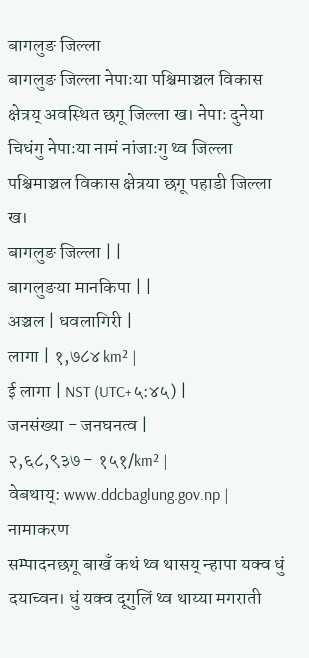बागलुङ जिल्ला
बागलुङ जिल्ला नेपाःया पश्चिमाञ्चल विकास क्षेत्रय् अवस्थित छगू जिल्ला ख। नेपाः दुनेया चिधंगु नेपाःया नामं नांजाःगु थ्व जिल्ला पश्चिमाञ्चल विकास क्षेत्रया छगू पहाडी जिल्ला ख।
बागलुङ जिल्ला | |
बागलुङया मानकिपा | |
अञ्चल | धवलागिरी |
लागा | १,७८४ km² |
ई लागा | NST (UTC+५:४५) |
जनसंख्या - जनघनत्व |
२,६८,९३७ - १५१/km² |
वेबथाय्: www.ddcbaglung.gov.np |
नामाकरण
सम्पादनछगू बाखँ कथं थ्व थासय् न्हापा यक्व धुं दयाच्वन। धुं यक्व दूगुलिं थ्व थाय्या मगराती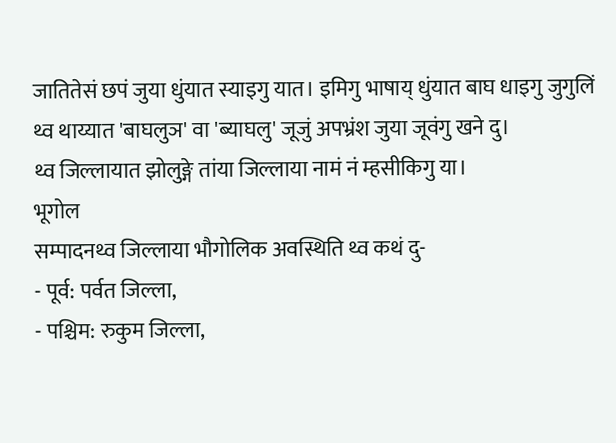जातितेसं छपं जुया धुंयात स्याइगु यात। इमिगु भाषाय् धुंयात बाघ धाइगु जुगुलिं थ्व थाय्यात 'बाघलुञ' वा 'ब्याघलु' जूजुं अपभ्रंश जुया जूवंगु खने दु।
थ्व जिल्लायात झोलुङ्गे तांया जिल्लाया नामं नं म्हसीकिगु या।
भूगोल
सम्पादनथ्व जिल्लाया भौगोलिक अवस्थिति थ्व कथं दु-
- पूर्व: पर्वत जिल्ला,
- पश्चिम: रुकुम जिल्ला,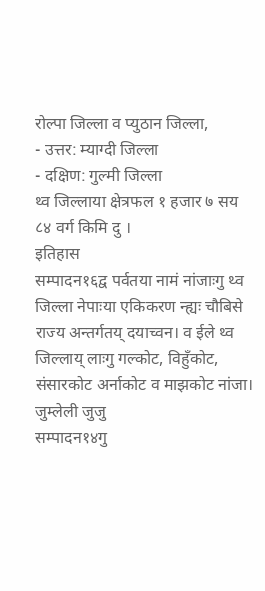रोल्पा जिल्ला व प्युठान जिल्ला,
- उत्तर: म्याग्दी जिल्ला
- दक्षिण: गुल्मी जिल्ला
थ्व जिल्लाया क्षेत्रफल १ हजार ७ सय ८४ वर्ग किमि दु ।
इतिहास
सम्पादन१६द्व पर्वतया नामं नांजाःगु थ्व जिल्ला नेपाःया एकिकरण न्ह्यः चौबिसे राज्य अन्तर्गतय् दयाच्वन। व ईले थ्व जिल्लाय् लाःगु गल्कोट, विहुँकोट, संसारकोट अर्नाकोट व माझकोट नांजा।
जुम्लेली जुजु
सम्पादन१४गु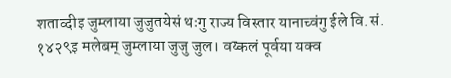शताव्दीइ जुम्लाया जुजुतयेसं थःगु राज्य विस्तार यानाच्वंगु ईले वि.सं. १४२९इ मलेबम् जुम्लाया जुजु जुल। वय्कलं पूर्वया यक्व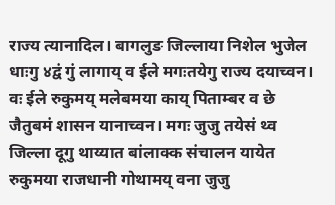राज्य त्यानादिल। बागलुङ जिल्लाया निशेल भुजेल धाःगु ४द्वं गुं लागाय् व ईले मगःतयेगु राज्य दयाच्वन। वः ईले रुकुमय् मलेबमया काय् पिताम्बर व छे जैतुबमं शासन यानाच्वन। मगः जुजु तयेसं थ्व जिल्ला दूगु थाय्यात बांलाक्क संचालन यायेत रुकुमया राजधानी गोथामय् वना जुजु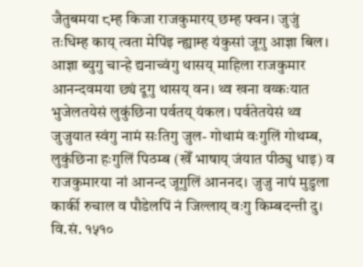जैतुबमया ८म्ह किजा राजकुमारय् छम्ह फ्वन। जुजुं तःधिम्ह काय् त्वता मेपिंइ न्ह्याम्ह यंकुसां जूगु आज्ञा बिल। आज्ञा ब्युगु चान्हे द्यनाच्वंगु थासय् माहिला राजकुमार आनन्दवमया छ्यं दूगु थासय् वन। थ्व खना वय्कःयात भुजेलतयेसं लुकुंछिना पर्वतय् यंकल। पर्वतेतयेसं थ्व जुजुयात स्वंगु नामं सःतिगु जुल- गोथामं वःगुलिं गोथम्ब, लुकुंछिना हःगुलिं पिठम्ब (खेँ भाषाय् जंयात पीठ्यु धाइ) व राजकुमारया नां आनन्द जूगुलिं आननद। जुजु नापं मुडुला कार्की रुचाल व पौडेलपिं नं जिल्लाय् वःगु किम्बदन्ती दु। वि.सं. १५१०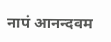नापं आनन्दवम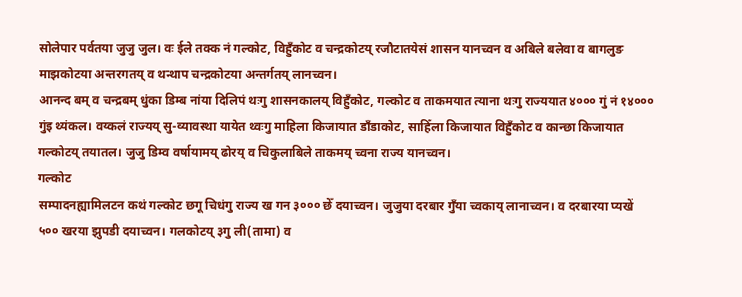सोलेपार पर्वतया जुजु जुल। वः ईले तक्क नं गल्कोट, विहुँकोट व चन्द्रकोटय् रजौटातयेसं शासन यानच्वन व अबिले बलेवा व बागलुङ माझकोटया अन्तरगतय् व थन्थाप चन्द्रकोटया अन्तर्गतय् लानच्वन।
आनन्द बम् व चन्द्रबम् धुंका डिम्ब नांया दिलिपं थःगु शासनकालय् विहुँकोट, गल्कोट व ताकमयात त्याना थःगु राज्ययात ४००० गुं नं १४००० गुंइ थ्यंकल। वय्कलं राज्यय् सु-व्यावस्था यायेत थ्वःगु माहिला किजायात डाँडाकोट, साहिँला किजायात विहुँकोट व कान्छा किजायात गल्कोटय् तयातल। जुजु डिम्व वर्षायामय् ढोरय् व चिकुलाबिले ताकमय् च्वना राज्य यानच्वन।
गल्कोट
सम्पादनह्यामिलटन कथं गल्कोट छगू चिधंगु राज्य ख गन ३००० छेँ दयाच्वन। जुजुया दरबार गुँया च्वकाय् लानाच्वन। व दरबारया प्यखें ५०० खरया झुपडी दयाच्वन। गलकोटय् ३गु ली(तामा) व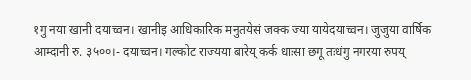१गु नया खानी दयाच्वन। खानीइ आधिकारिक मनुतयेसं जक्क ज्या यायेदयाच्वन। जुजुया वार्षिक आम्दानी रु. ३५००।- दयाच्वन। गल्कोट राज्यया बारेय् कर्क धाःसा छगू तःधंगु नगरया रुपय्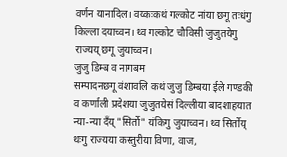वर्णन यानादिल। वय्कःकथं गल्कोट नांया छगू तःधंगु किल्ला दयाच्वन। थ्व गल्कोट चौविसी जुजुतयेगु राज्यय् छगू जुयाच्वन।
जुजु डिम्ब व नागबम
सम्पादनछगू वंशावलि कथं जुजु डिम्बया ईले गण्डकी व कर्णाली प्रदेशया जुजुतयेसं दिल्लीया बादशाहयात न्या-न्या दँय् "सिर्तो" यंकिगु जुयाच्वन। थ्व सिर्तोय् थःगु राज्यया कस्तुरीया विणा, वाज,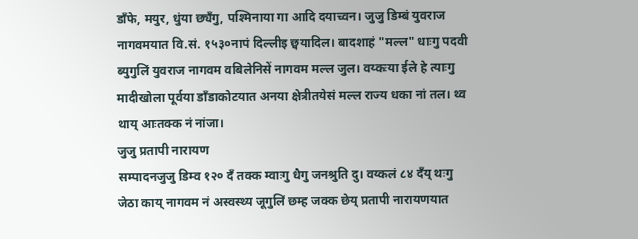डाँफे, मयुर, धुंया छ्यँगु, पश्मिनाया गा आदि दयाच्वन। जुजु डिम्बं युवराज नागवमयात वि.सं. १५३०नापं दिल्लीइ छ्वयादिल। बादशाहं "मल्ल" धाःगु पदवी ब्युगुलिं युवराज नागवम वबिलेनिसें नागवम मल्ल जुल। वय्कःया ईले हे त्याःगु मादीखोला पूर्वया डाँडाकोटयात अनया क्षेत्रीतयेसं मल्ल राज्य धका नां तल। थ्व थाय् आःतक्क नं नांजा।
जुजु प्रतापी नारायण
सम्पादनजुजु डिम्व १२० दँ तक्क म्वाःगु धैगु जनश्रुति दु। वय्कलं ८४ दँय् थःगु जेठा काय् नागवम नं अस्वस्थ्य जूगुलिं छम्ह जक्क छेय् प्रतापी नारायणयात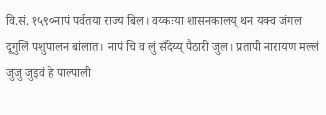वि.सं. १५९०नापं पर्वतया राज्य बिल। वय्कःया शासनकालय् थन यक्व जंगल दूगुलिं पशुपालन बांलात। नापं चि व लुं सँदेय्य् पैठारी जुल। प्रतापी नारायण मल्लं जुजु जुइवं हे पाल्पाली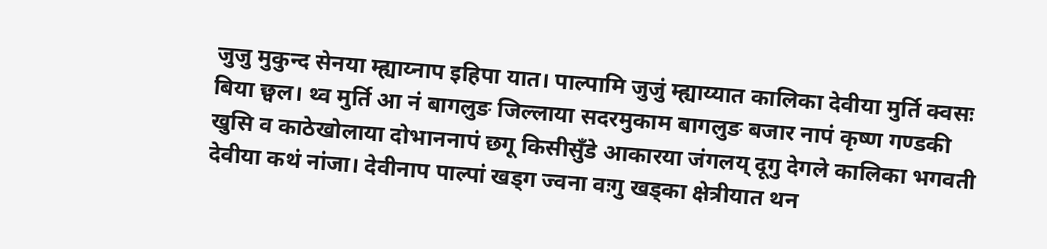जुजु मुकुन्द सेनया म्ह्याय्नाप इहिपा यात। पाल्पामि जुजुं म्ह्याय्यात कालिका देवीया मुर्ति क्वसः बिया छ्वल। थ्व मुर्ति आ नं बागलुङ जिल्लाया सदरमुकाम बागलुङ बजार नापं कृष्ण गण्डकी खुसि व काठेखोलाया दोभाननापं छगू किसीसुँडे आकारया जंगलय् दूगु देगले कालिका भगवती देवीया कथं नांजा। देवीनाप पाल्पां खड्ग ज्वना वःगु खड्का क्षेत्रीयात थन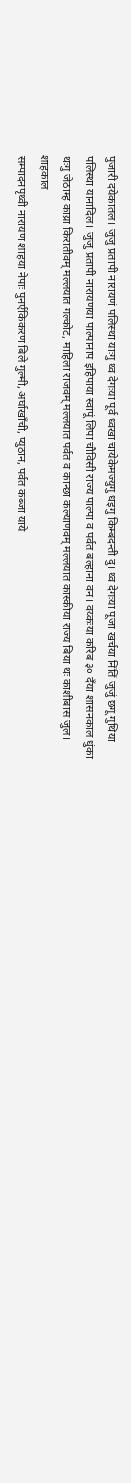पुजारी दयेकातल। जुजु प्रतापी नारायणं पलिस्था याःगु थ्व देगःया पूर्व ध्वखा चायेकेमज्युगु धइगु किम्बदन्ती दु। थ्व देगःया पूजा खर्चया निंतिं जुजुं छगू गुथिया पलिस्था यानादिल। जुजु प्रतापी नारायणया पाल्पानाप इहिपाया स्वापूं लिपा चौविसी राज्य पाल्पा व पर्वत बल्हाना वन। वय्कःया करिब ३० दँया शासनकाल धुंका थःगु जेठाम्ह काय्रा किरातीवम् मल्लयात गल्कोट, माहिला राजवम् मल्लयात पर्वत व कान्छा कल्याणवम् मल्लयात कास्कीया राज्य बिया थः काशीबास जुल।
शाहकाल
सम्पादनपृथ्वी नारायण शाहया नेपाः पुनर्एकिकरण बिले गुल्मी, अर्घाखाँची, प्युठान, पर्वत कब्जा याये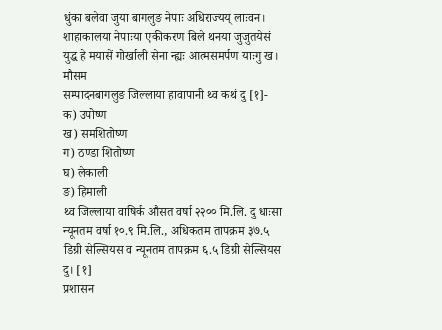धुंका बलेवा जुया बागलुङ नेपाः अधिराज्यय् लाःवन। शाहाकालया नेपाःया एकीकरण बिले थनया जुजुतयेसं युद्ध हे मयासें गोर्खाली सेना न्ह्यः आत्मसमर्पण याःगु ख।
मौसम
सम्पादनबागलुङ जिल्लाया हावापानी थ्व कथं दु [१]-
क) उपोष्ण
ख) समशितोष्ण
ग) ठण्डा शितोष्ण
घ) लेकाली
ङ) हिमाली
थ्व जिल्लाया वाषिर्क औसत वर्षा २२०० मि.लि. दु धाःसा न्यूनतम वर्षा १०.९ मि.लि., अधिकतम तापक्रम ३७.५ डिग्री सेल्सियस व न्यूनतम तापक्रम ६.५ डिग्री सेल्सियस दु। [१]
प्रशासन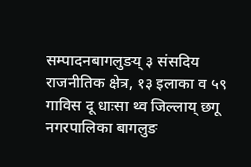सम्पादनबागलुङय् ३ संसदिय राजनीतिक क्षेत्र, १३ इलाका व ५९ गाविस दू धाःसा थ्व जिल्लाय् छगू नगरपालिका बागलुङ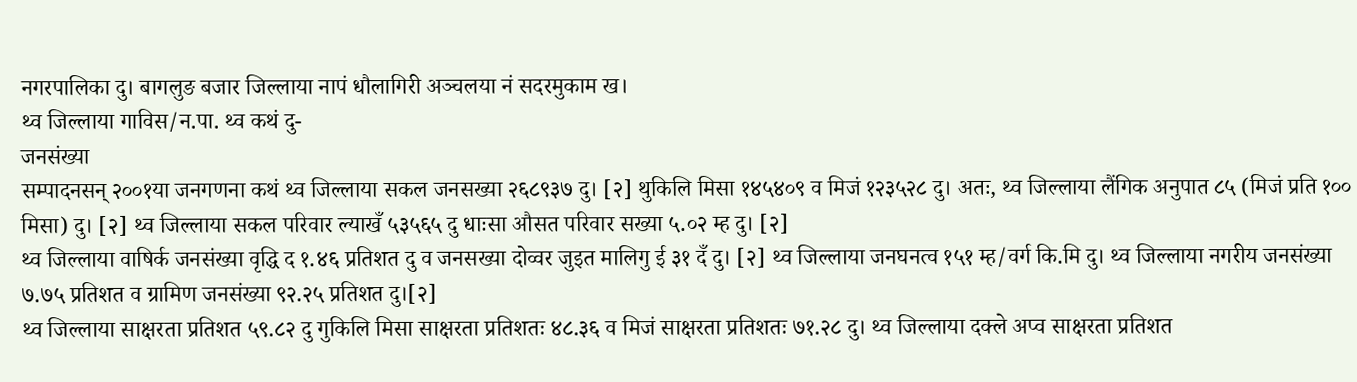नगरपालिका दु। बागलुङ बजार जिल्लाया नापं धौलागिरी अञ्चलया नं सदरमुकाम ख।
थ्व जिल्लाया गाविस/न.पा. थ्व कथं दु-
जनसंख्या
सम्पादनसन् २००१या जनगणना कथं थ्व जिल्लाया सकल जनसख्या २६८९३७ दु। [२] थुकिलि मिसा १४५४०९ व मिजं १२३५२८ दु। अतः, थ्व जिल्लाया लैंगिक अनुपात ८५ (मिजं प्रति १०० मिसा) दु। [२] थ्व जिल्लाया सकल परिवार ल्याखँ ५३५६५ दु धाःसा औसत परिवार सख्या ५.०२ म्ह दु। [२]
थ्व जिल्लाया वाषिर्क जनसंख्या वृद्धि द १.४६ प्रतिशत दु व जनसख्या दोव्वर जुइत मालिगु ई ३१ दँ दु। [२] थ्व जिल्लाया जनघनत्व १५१ म्ह/वर्ग कि.मि दु। थ्व जिल्लाया नगरीय जनसंख्या ७.७५ प्रतिशत व ग्रामिण जनसंख्या ९२.२५ प्रतिशत दु।[२]
थ्व जिल्लाया साक्षरता प्रतिशत ५९.८२ दु गुकिलि मिसा साक्षरता प्रतिशतः ४८.३६ व मिजं साक्षरता प्रतिशतः ७१.२८ दु। थ्व जिल्लाया दक्ले अप्व साक्षरता प्रतिशत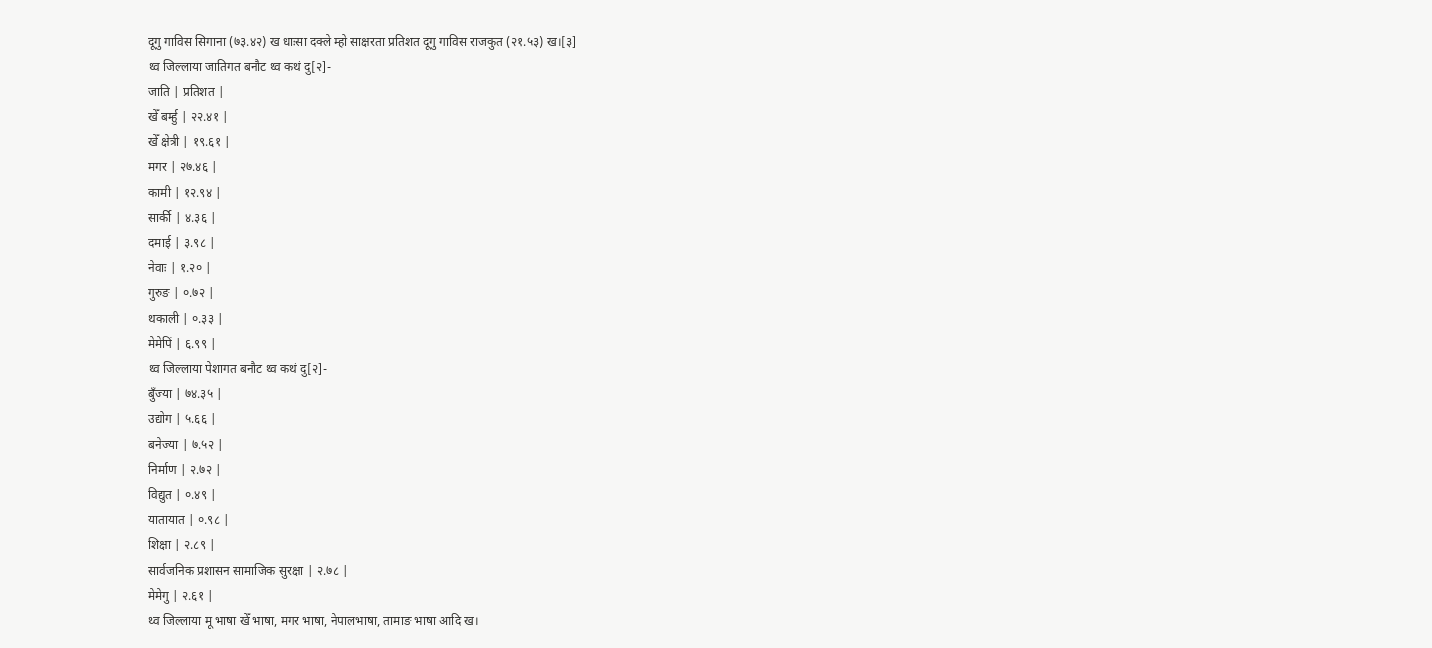दूगु गाविस सिगाना (७३.४२) ख धाःसा दक्ले म्हो साक्षरता प्रतिशत दूगु गाविस राजकुत (२१.५३) ख।[३]
थ्व जिल्लाया जातिगत बनौट थ्व कथं दु[२]-
जाति | प्रतिशत |
खेँ बर्म्हु | २२.४१ |
खेँ क्षेत्री | १९.६१ |
मगर | २७.४६ |
कामी | १२.९४ |
सार्की | ४.३६ |
दमाई | ३.९८ |
नेवाः | १.२० |
गुरुङ | ०.७२ |
थकाली | ०.३३ |
मेमेपिं | ६.९९ |
थ्व जिल्लाया पेशागत बनौट थ्व कथं दु[२]-
बुँज्या | ७४.३५ |
उद्योग | ५.६६ |
बनेज्या | ७.५२ |
निर्माण | २.७२ |
विद्युत | ०.४९ |
यातायात | ०.९८ |
शिक्षा | २.८९ |
सार्वजनिक प्रशासन सामाजिक सुरक्षा | २.७८ |
मेमेगु | २.६१ |
थ्व जिल्लाया मू भाषा खेँ भाषा, मगर भाषा, नेपालभाषा, तामाङ भाषा आदि ख।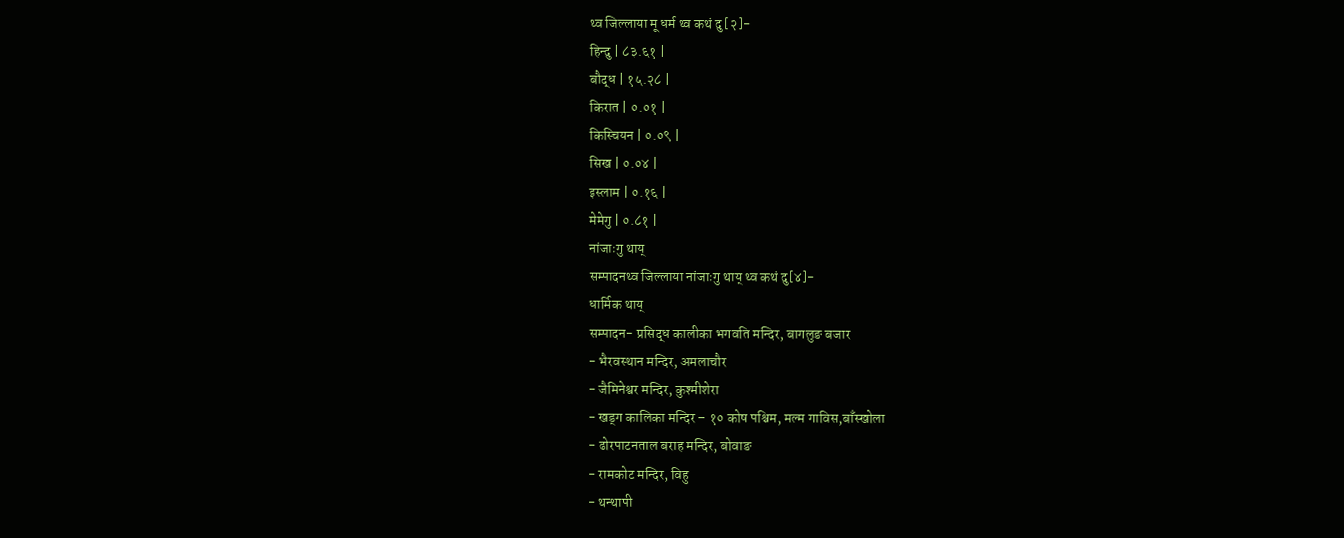थ्व जिल्लाया मू धर्म थ्व कथं दु [२]-
हिन्दु | ८३.६१ |
बौद्ध | १५.२८ |
किरात | ०.०१ |
किस्चियन | ०.०९ |
सिख | ०.०४ |
इस्लाम | ०.१६ |
मेमेगु | ०.८१ |
नांजाःगु थाय्
सम्पादनथ्व जिल्लाया नांजाःगु थाय् थ्व कथं दु[४]-
धार्मिक थाय्
सम्पादन- प्रसिद्ध कालीका भगवति मन्दिर, बागलुङ बजार
- भैरवस्थान मन्दिर, अमलाचौर
- जैमिनेश्वर मन्दिर, कुश्मीशेरा
- खड्ग कालिका मन्दिर – १० कोष पश्चिम, मल्म गाविस,बाँस्खोला
- ढोरपाटनताल बराह मन्दिर, बोवाङ
- रामकोट मन्दिर, विहु
- थन्थापी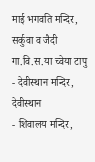माई भगवति मन्दिर, सर्कुवा व जैदी गा.वि.स.या च्वेया टापु
- देवीस्थान मन्दिर, देवीस्थान
- शिवालय मन्दिर,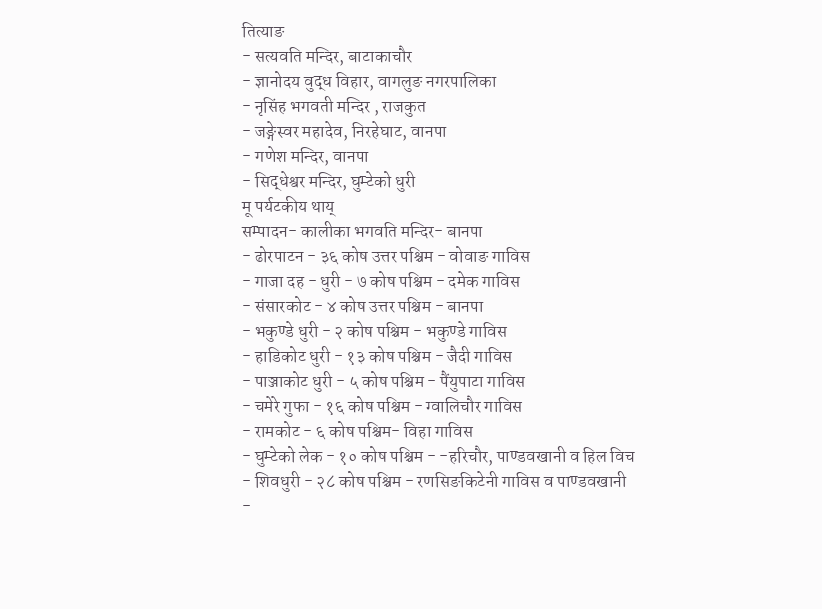तित्याङ
- सत्यवति मन्दिर, बाटाकाचौर
- ज्ञानोदय वुद्ध विहार, वागलुङ नगरपालिका
- नृसिंह भगवती मन्दिर , राजकुत
- जङ्गेस्वर महादेव, निरहेघाट, वानपा
- गणेश मन्दिर, वानपा
- सिद्धेश्वर मन्दिर, घुम्टेको धुरी
मू पर्यटकीय थाय्
सम्पादन- कालीका भगवति मन्दिर- बानपा
- ढोरपाटन - ३६ कोष उत्तर पश्चिम - वोवाङ गाविस
- गाजा दह - धुरी - ७ कोष पश्चिम - दमेक गाविस
- संसारकोट - ४ कोष उत्तर पश्चिम - बानपा
- भकुण्डे धुरी - २ कोष पश्चिम - भकुण्डे गाविस
- हाडिकोट धुरी - १३ कोष पश्चिम - जैदी गाविस
- पाञ्जाकोट धुरी - ५ कोष पश्चिम - पैंयुपाटा गाविस
- चमेरे गुफा - १६ कोष पश्चिम - ग्वालिचौर गाविस
- रामकोट - ६ कोष पश्चिम- विहा गाविस
- घुम्टेको लेक - १० कोष पश्चिम - -हरिचौर, पाण्डवखानी व हिल विच
- शिवधुरी - २८ कोष पश्चिम - रणसिङकिटेनी गाविस व पाण्डवखानी
-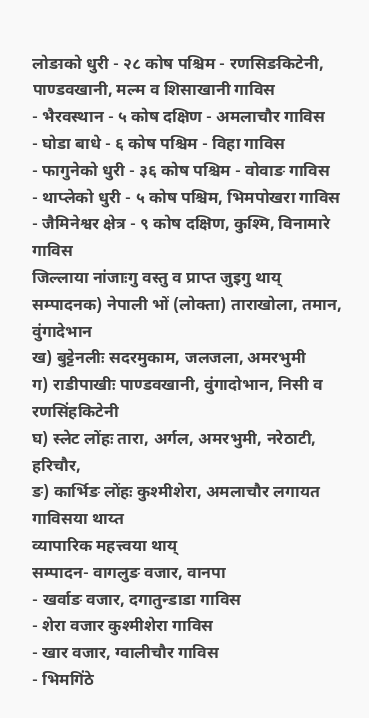लोङाको धुरी - २८ कोष पश्चिम - रणसिङकिटेनी, पाण्डवखानी, मल्म व शिसाखानी गाविस
- भैरवस्थान - ५ कोष दक्षिण - अमलाचौर गाविस
- घोडा बाधे - ६ कोष पश्चिम - विहा गाविस
- फागुनेको धुरी - ३६ कोष पश्चिम - वोवाङ गाविस
- थाप्लेको धुरी - ५ कोष पश्चिम, भिमपोखरा गाविस
- जैमिनेश्वर क्षेत्र - ९ कोष दक्षिण, कुश्मि, विनामारे गाविस
जिल्लाया नांजाःगु वस्तु व प्राप्त जुइगु थाय्
सम्पादनक) नेपाली भों (लोक्ता) ताराखोला, तमान, वुंगादेभान
ख) बुट्टेनलीः सदरमुकाम, जलजला, अमरभुमी
ग) राडीपाखीः पाण्डवखानी, वुंगादोभान, निसी व रणसिंहकिटेनी
घ) स्लेट लोंहः तारा, अर्गल, अमरभुमी, नरेठाटी, हरिचौर,
ङ) कार्भिङ लोंहः कुश्मीशेरा, अमलाचौर लगायत गाविसया थाय्त
व्यापारिक महत्त्वया थाय्
सम्पादन- वागलुङ वजार, वानपा
- खर्वाङ वजार, दगातुन्डाडा गाविस
- शेरा वजार कुश्मीशेरा गाविस
- खार वजार, ग्वालीचौर गाविस
- भिमगिंठे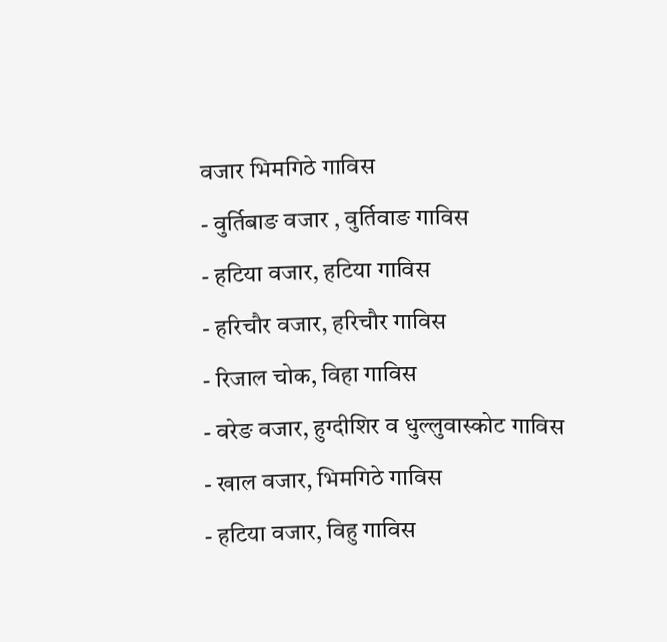वजार भिमगिठे गाविस
- वुर्तिबाङ वजार , वुर्तिवाङ गाविस
- हटिया वजार, हटिया गाविस
- हरिचौर वजार, हरिचौर गाविस
- रिजाल चोक, विहा गाविस
- वरेङ वजार, हुग्दीशिर व धुल्लुवास्कोट गाविस
- खाल वजार, भिमगिठे गाविस
- हटिया वजार, विहु गाविस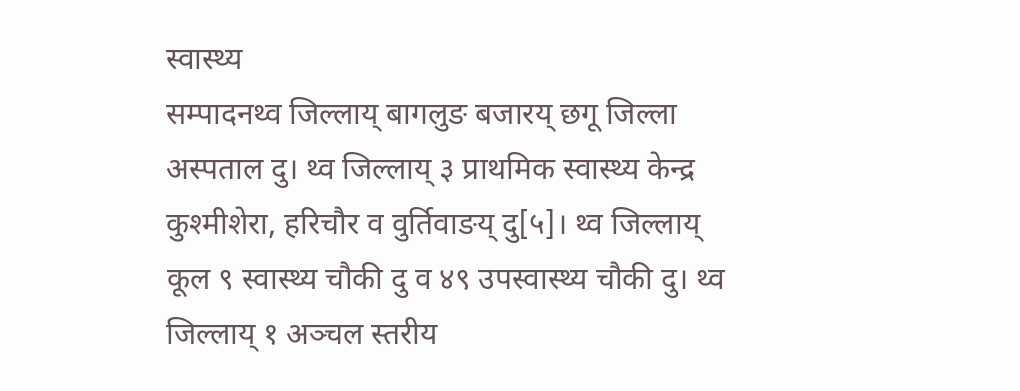स्वास्थ्य
सम्पादनथ्व जिल्लाय् बागलुङ बजारय् छगू जिल्ला अस्पताल दु। थ्व जिल्लाय् ३ प्राथमिक स्वास्थ्य केन्द्र कुश्मीशेरा, हरिचौर व वुर्तिवाङय् दु[५]। थ्व जिल्लाय् कूल ९ स्वास्थ्य चौकी दु व ४९ उपस्वास्थ्य चौकी दु। थ्व जिल्लाय् १ अञ्चल स्तरीय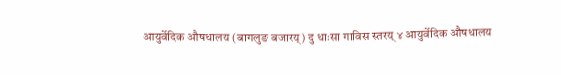आयुर्वेदिक औषधालय (बागलुङ बजारय्) दु धाःसा गाविस स्तरय् ४ आयुर्वेदिक औषधालय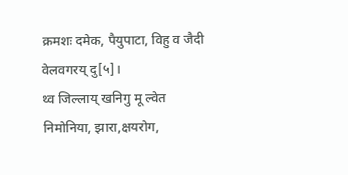क्रमशः दमेक, पैयुपाटा, विहु व जैदी वेलवगरय् दु[५]।
थ्व जिल्लाय् खनिगु मू ल्वेत निमोनिया, झारा,क्षयरोग,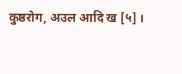कुष्ठरोग, अउल आदि ख [५] ।